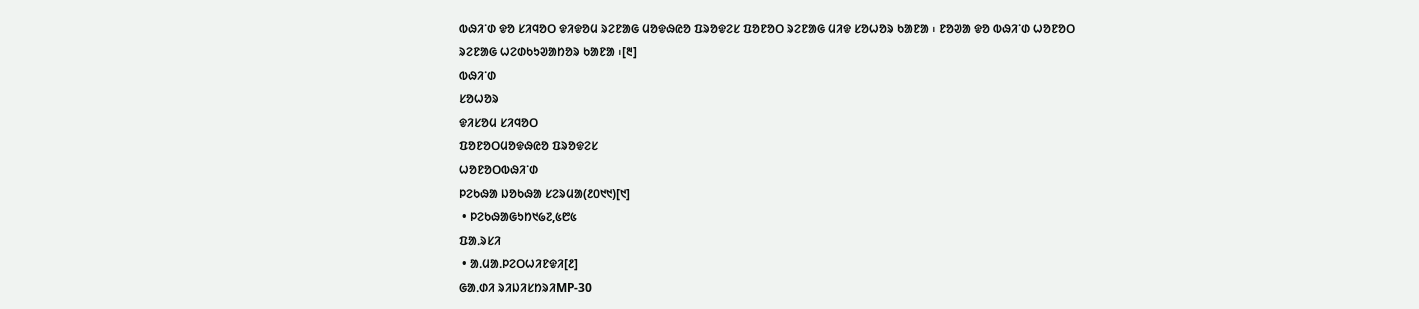ᱵᱷᱤᱸᱰ ᱫᱚ ᱥᱤᱧᱚᱛ ᱫᱤᱫᱚᱢ ᱨᱮᱱᱟᱜ ᱢᱚᱫᱷᱭᱚ ᱯᱨᱚᱫᱮᱥ ᱯᱚᱱᱚᱛ ᱨᱮᱱᱟᱜ ᱢᱤᱫ ᱥᱚᱦᱚᱨ ᱠᱟᱱᱟ ᱾ ᱱᱚᱣᱟ ᱫᱚ ᱵᱷᱤᱸᱰ ᱦᱚᱱᱚᱛ ᱨᱮᱱᱟᱜ ᱦᱮᱰᱠᱩᱣᱟᱴᱚᱨ ᱠᱟᱱᱟ ᱾[᱓]
ᱵᱷᱤᱸᱰ
ᱥᱚᱦᱚᱨ
ᱫᱤᱥᱚᱢ ᱥᱤᱧᱚᱛ
ᱯᱚᱱᱚᱛᱢᱚᱫᱷᱭᱚ ᱯᱨᱚᱫᱮᱥ
ᱦᱚᱱᱚᱛᱵᱷᱤᱸᱰ
ᱞᱮᱠᱷᱟ ᱡᱚᱠᱷᱟ ᱥᱮᱨᱢᱟ(᱒᱐᱑᱑)[᱑]
 • ᱞᱮᱠᱷᱟᱜᱩᱴ᱑᱙᱗,᱕᱘᱕
ᱯᱟᱹᱨᱥᱤ
 • ᱟᱹᱢᱟᱹᱞᱮᱛᱦᱤᱱᱫᱤ[᱒]
ᱜᱟᱹᱰᱤ ᱨᱤᱡᱤᱥᱴᱨᱤMP-30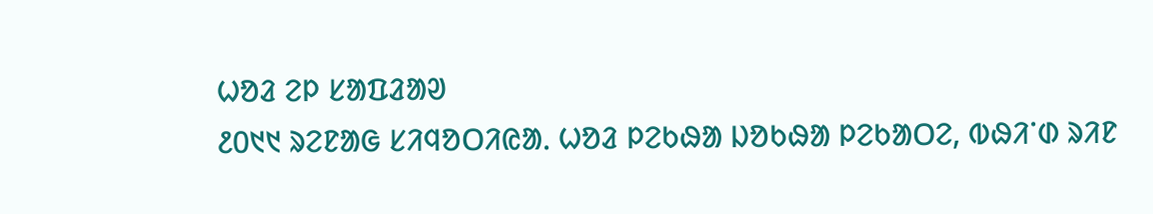ᱦᱚᱲ ᱮᱞ ᱥᱟᱯᱲᱟᱣ
᱒᱐᱑᱑ ᱨᱮᱱᱟᱜ ᱥᱤᱧᱚᱛᱤᱭᱟᱹ ᱦᱚᱲ ᱞᱮᱠᱷᱟ ᱡᱚᱠᱷᱟ ᱞᱮᱠᱟᱛᱮ, ᱵᱷᱤᱸᱰ ᱨᱤᱱ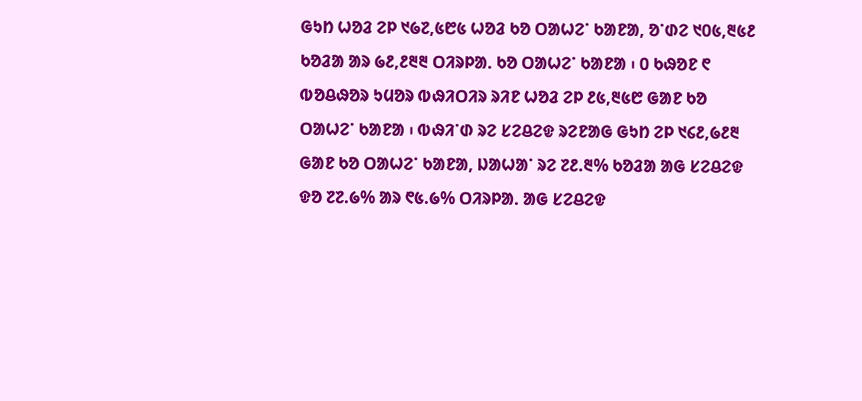ᱜᱩᱴ ᱦᱚᱲ ᱮᱞ ᱑᱙᱗,᱕᱘᱕ ᱦᱚᱲ ᱠᱚ ᱛᱟᱦᱮᱸ ᱠᱟᱱᱟ, ᱚᱸᱰᱮ ᱑᱐᱕,᱓᱕᱒ ᱠᱚᱲᱟ ᱟᱨ ᱙᱒,᱒᱓᱓ ᱛᱤᱨᱞᱟᱹ ᱠᱚ ᱛᱟᱦᱮᱸ ᱠᱟᱱᱟ ᱾ ᱐ ᱠᱷᱚᱱ ᱖ ᱵᱚᱪᱷᱚᱨ ᱩᱢᱚᱨ ᱵᱷᱤᱛᱤᱨ ᱨᱤᱱ ᱦᱚᱲ ᱮᱞ ᱒᱕,᱓᱕᱘ ᱜᱟᱱ ᱠᱚ ᱛᱟᱦᱮᱸ ᱠᱟᱱᱟ ᱾ ᱵᱷᱤᱸᱰ ᱨᱮ ᱥᱮᱪᱮᱫ ᱨᱮᱱᱟᱜ ᱜᱩᱴ ᱮᱞ ᱑᱔᱒,᱙᱒᱓ ᱜᱟᱱ ᱠᱚ ᱛᱟᱦᱮᱸ ᱠᱟᱱᱟ, ᱡᱟᱦᱟᱸ ᱨᱮ ᱗᱒.᱓% ᱠᱚᱲᱟ ᱟᱜ ᱥᱮᱪᱮᱫ ᱫᱚ ᱗᱗.᱙% ᱟᱨ ᱖᱕.᱙% ᱛᱤᱨᱞᱟᱹ ᱟᱜ ᱥᱮᱪᱮᱫ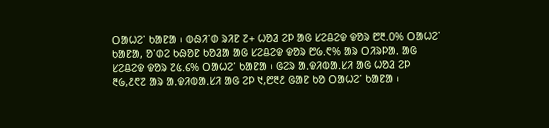ᱛᱟᱦᱮᱸ ᱠᱟᱱᱟ ᱾ ᱵᱷᱤᱸᱰ ᱨᱤᱱ ᱗+ ᱦᱚᱲ ᱮᱞ ᱟᱜ ᱥᱮᱪᱮᱫ ᱫᱚᱨ ᱘᱓.᱐% ᱛᱟᱦᱮᱸ ᱠᱟᱱᱟ, ᱚᱸᱰᱮ ᱠᱷᱚᱱ ᱠᱚᱲᱟ ᱟᱜ ᱥᱮᱪᱮᱫ ᱫᱚᱨ ᱘᱙.᱖% ᱟᱨ ᱛᱤᱨᱞᱟᱹ ᱟᱜ ᱥᱮᱪᱮᱫ ᱫᱚᱨ ᱗᱕.᱔% ᱛᱟᱦᱮᱸ ᱠᱟᱱᱟ ᱾ ᱜᱮᱨ ᱟᱹᱫᱤᱵᱟᱹᱥᱤ ᱟᱜ ᱦᱚᱲ ᱮᱞ ᱓᱙,᱒᱖᱗ ᱟᱨ ᱟᱹᱫᱤᱵᱟᱹᱥᱤ ᱟᱜ ᱮᱞ ᱑,᱘᱓᱒ ᱜᱟᱱ ᱠᱚ ᱛᱟᱦᱮᱸ ᱠᱟᱱᱟ ᱾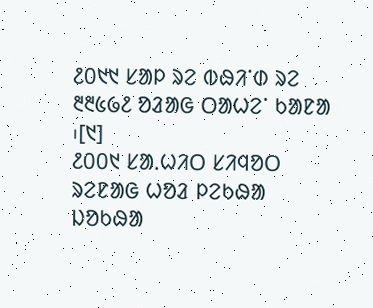᱒᱐᱑᱑ ᱥᱟᱞ ᱨᱮ ᱵᱷᱤᱸᱰ ᱨᱮ ᱓᱓᱕᱙᱒ ᱚᱲᱟᱜ ᱛᱟᱦᱮᱸ ᱠᱟᱱᱟ ᱾[᱑]
᱒᱐᱐᱑ ᱥᱟᱹᱦᱤᱛ ᱥᱤᱧᱚᱛ ᱨᱮᱱᱟᱜ ᱦᱚᱲ ᱞᱮᱠᱷᱟ ᱡᱚᱠᱷᱟ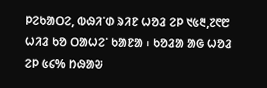ᱞᱮᱠᱟᱛᱮ, ᱵᱷᱤᱸᱰ ᱨᱤᱱ ᱦᱚᱲ ᱮᱞ ᱑᱕᱓,᱗᱖᱘ ᱦᱤᱲ ᱠᱚ ᱛᱟᱦᱮᱸ ᱠᱟᱱᱟ ᱾ ᱠᱚᱲᱟ ᱟᱜ ᱦᱚᱲ ᱮᱞ ᱕᱔% ᱴᱷᱟᱶ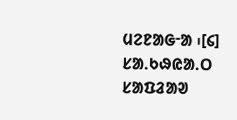ᱢᱮᱱᱟᱜᱼᱟ ᱾[᱔]
ᱥᱟᱹᱠᱷᱭᱟᱹᱛ ᱥᱟᱯᱲᱟᱣ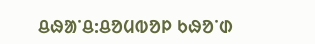ᱪᱷᱟᱸᱪ:ᱪᱚᱢᱵᱚᱞ ᱠᱷᱚᱸᱰ